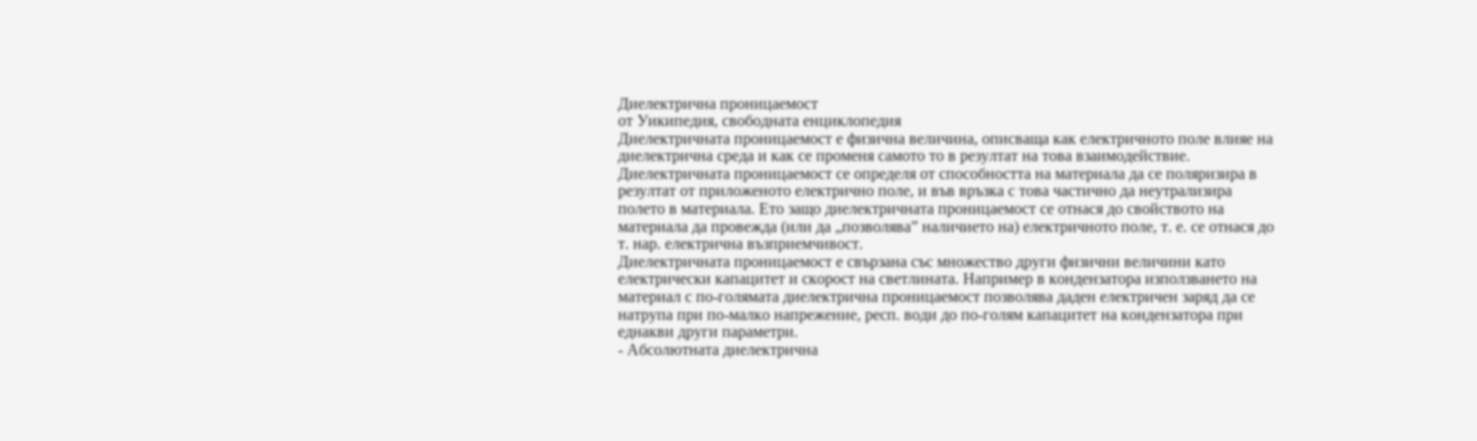Диелектрична проницаемост
от Уикипедия, свободната енциклопедия
Диелектричната проницаемост е физична величина, описваща как електричното поле влияе на диелектрична среда и как се променя самото то в резултат на това взаимодействие. Диелектричната проницаемост се определя от способността на материала да се поляризира в резултат от приложеното електрично поле, и във връзка с това частично да неутрализира полето в материала. Ето защо диелектричната проницаемост се отнася до свойството на материала да провежда (или да „позволява” наличието на) електричното поле, т. е. се отнася до т. нар. електрична възприемчивост.
Диелектричната проницаемост е свързана със множество други физични величини като електрически капацитет и скорост на светлината. Например в кондензатора използването на материал с по-голямата диелектрична проницаемост позволява даден електричен заряд да се натрупа при по-малко напрежение, респ. води до по-голям капацитет на кондензатора при еднакви други параметри.
- Абсолютната диелектрична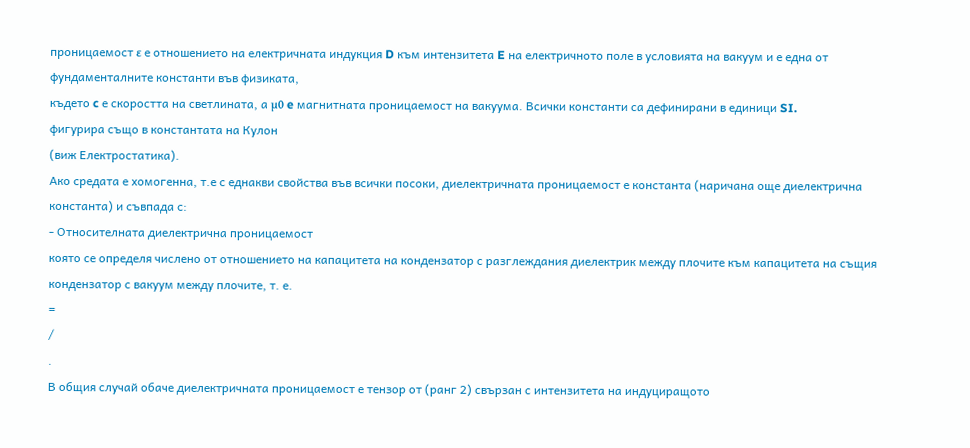проницаемост ε е отношението на електричната индукция D към интензитета E на електричното поле в условията на вакуум и е една от фундаменталните константи във физиката,
където c е скоростта на светлината, а μ0 e магнитната проницаемост на вакуума. Всички константи са дефинирани в единици SI.
фигурира също в константата на Кулон
(виж Електростатика).
Ако средата е хомогенна, т.е с еднакви свойства във всички посоки, диелектричната проницаемост е константа (наричана още диелектрична константа) и съвпада с:
- Относителната диелектрична проницаемост
която се определя числено от отношението на капацитета на кондензатор с разглеждания диелектрик между плочите към капацитета на същия кондензатор с вакуум между плочите, т. е.
=
/
.
В общия случай обаче диелектричната проницаемост е тензор от (ранг 2) свързан с интензитета на индуциращото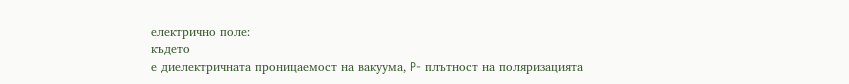електрично поле:
където
е диелектричната проницаемост на вакуума, P- плътност на поляризацията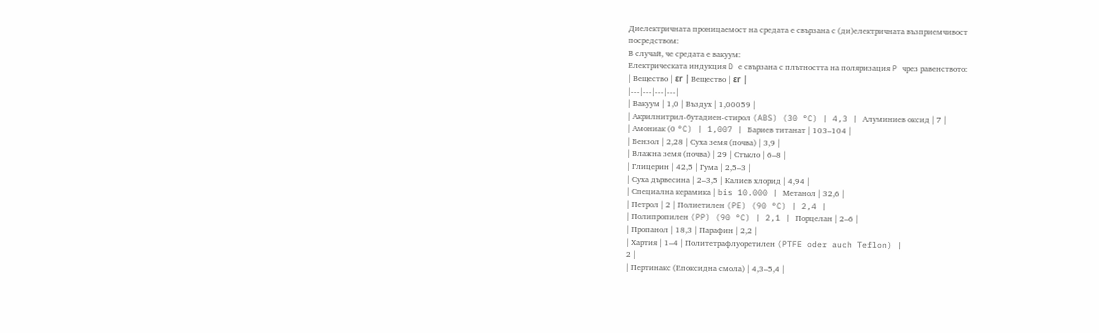Диелектричната проницаемост на средата е свързана с (ди)електричната възприемчивост
посредством:
В случай, че средата е вакуум:
Електрическата индукция D е свързана с плътността на поляризация P чрез равенството:
| Вещество | εr | Вещество | εr |
|---|---|---|---|
| Вакуум | 1,0 | Въздух | 1,00059 |
| Акрилнитрил-бутадиен-стирол (ABS) (30 °C) | 4,3 | Алуминиев оксид | 7 |
| Амониак (0 °C) | 1,007 | Бариев титанат | 103–104 |
| Бензол | 2,28 | Суха земя (почва) | 3,9 |
| Влажна земя (почва) | 29 | Стъкло | 6–8 |
| Глицерин | 42,5 | Гума | 2,5–3 |
| Суха дървесина | 2–3,5 | Калиев хлорид | 4,94 |
| Специална керамика | bis 10.000 | Метанол | 32,6 |
| Петрол | 2 | Полиетилен (PE) (90 °C) | 2,4 |
| Полипропилен (PP) (90 °C) | 2,1 | Порцелан | 2–6 |
| Пропанол | 18,3 | Парафин | 2,2 |
| Хартия | 1–4 | Политетрафлуоретилен (PTFE oder auch Teflon) |
2 |
| Пертинакс (Епоксидна смола) | 4,3–5,4 |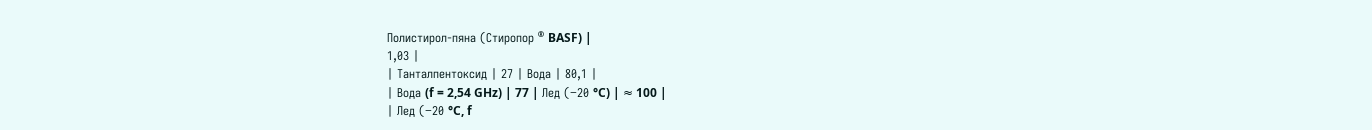Полистирол-пяна (Стиропор ® BASF) |
1,03 |
| Танталпентоксид | 27 | Вода | 80,1 |
| Вода (f = 2,54 GHz) | 77 | Лед (−20 °C) | ≈ 100 |
| Лед (−20 °C, f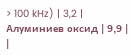> 100 kHz) | 3,2 | Алуминиев оксид | 9,9 |
|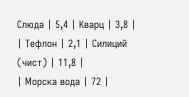Слюда | 5,4 | Кварц | 3,8 |
| Тефлон | 2,1 | Силиций (чист) | 11,8 |
| Морска вода | 72 |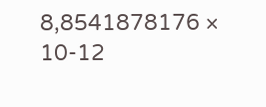8,8541878176 × 10-12